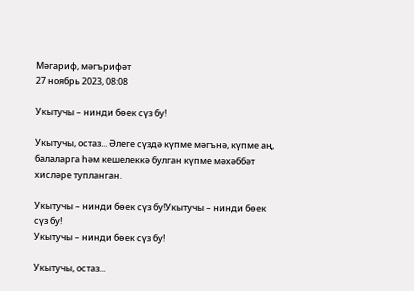Мәгариф, мәгърифәт
27 ноябрь 2023, 08:08

Укытучы – нинди бөек сүз бу!

Укытучы, остаз... Әлеге сүздә күпме мәгънә, күпме аң, балаларга һәм кешелеккә булган күпме мәхәббәт хисләре тупланган.

Укытучы – нинди бөек сүз бу!Укытучы – нинди бөек сүз бу!
Укытучы – нинди бөек сүз бу!

Укытучы, остаз...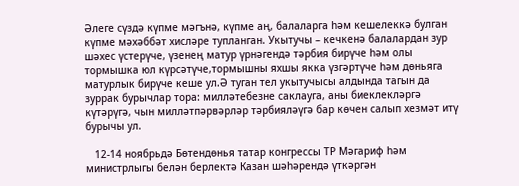Әлеге сүздә күпме мәгънә, күпме аң, балаларга һәм кешелеккә булган күпме мәхәббәт хисләре тупланган. Укытучы – кечкенә балалардан зур шәхес үстерүче, үзенең матур үрнәгендә тәрбия бирүче һәм олы тормышка юл күрсәтүче,тормышны яхшы якка үзгәртүче һәм дөньяга матурлык бирүче кеше ул.Ә туган тел укытучысы алдында тагын да зуррак бурычлар тора: милләтебезне саклауга, аны биеклекләргә күтәрүгә, чын милләтпәрвәрләр тәрбияләүгә бар көчен салып хезмәт итү бурычы ул.

   12-14 ноябрьдә Бөтендөнья татар конгрессы ТР Мәгариф һәм министрлыгы белән берлектә Казан шәһәрендә үткәргән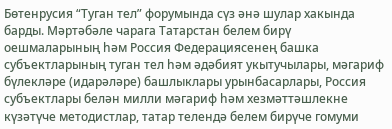Бөтенрусия “Туган тел” форумында сүз әнә шулар хакында барды. Мәртәбәле чарага Татарстан белем бирү оешмаларының һәм Россия Федерациясенең башка субъектларының туган тел һәм әдәбият укытучылары, мәгариф бүлекләре (идарәләре) башлыклары урынбасарлары, Россия субъектлары белән милли мәгариф һәм хезмәттәшлекне күзәтүче методистлар, татар телендә белем бирүче гомуми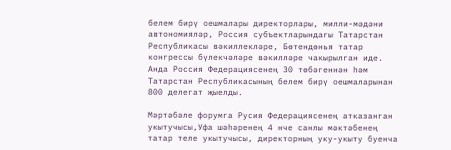белем бирү оешмалары директорлары, милли-мәдәни автономияләр, Россия субъектларындагы Татарстан Республикасы вәкиллекләре, Бөтендөнья татар конгрессы бүлекчәләре вәкилләре чакырылган иде. Анда Россия Федерациясенең 30 төбәгеннән һәм Татарстан Республикасының белем бирү оешмаларынан 800 делегат җыелды.

Мәртәбәле форумга Русия Федерациясенең атказанган укытучысы,Уфа шәһәренең 4 нче санлы мәктәбенең татар теле укытучысы, директорның уку-укыту буенча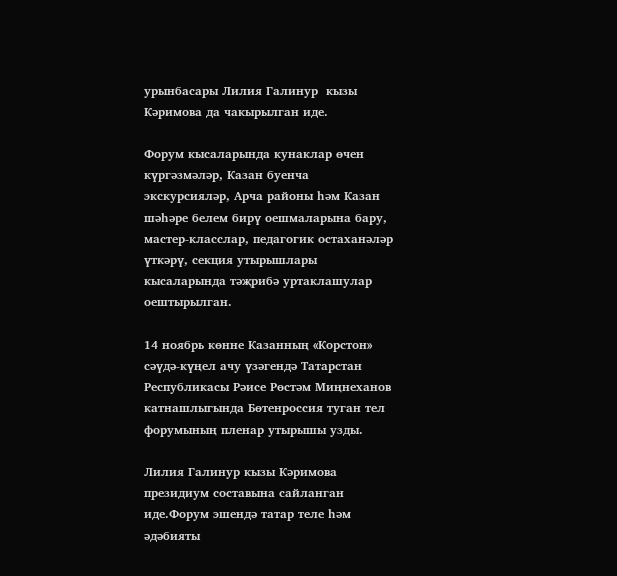урынбасары Лилия Галинур  кызы Кәримова да чакырылган иде.

Форум кысаларында кунаклар өчен күргәзмәләр, Казан буенча экскурсияләр, Арча районы һәм Казан шәһәре белем бирү оешмаларына бару, мастер-класслар, педагогик остаханәләр үткәрү, секция утырышлары кысаларында тәҗрибә уртаклашулар оештырылган.

14 ноябрь көнне Казанның «Корстон» сәүдә-күңел ачу үзәгендә Татарстан Республикасы Рәисе Рөстәм Миңнеханов катнашлыгында Бөтенроссия туган тел форумының пленар утырышы узды.

Лилия Галинур кызы Кәримова президиум составына сайланган иде.Форум эшендә татар теле һәм әдәбияты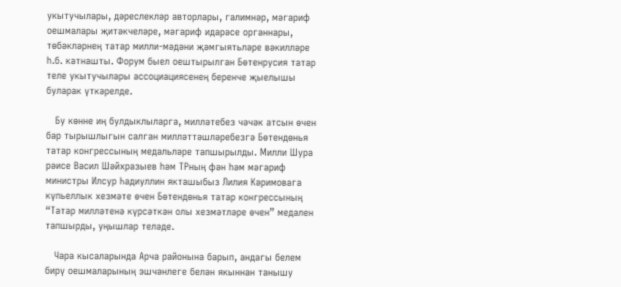укытучылары, дәреслекләр авторлары, галимнәр, мәгариф оешмалары җитәкчеләре, мәгариф идарәсе органнары, төбәкләрнең татар милли-мәдәни җәмгыятьләре вәкилләре һ.б. катнашты. Форум быел оештырылган Бөтенрусия татар теле укытучылары ассоциациясенең беренче җыелышы буларак үткәрелде.

   Бу көнне иң булдыклыларга, милләтебез чәчәк атсын өчен бар тырышлыгын салган милләттәшләребезгә Бөтендөнья татар конгрессының медальләре тапшырылды. Милли Шура рәисе Васил Шәйхразыев һәм ТРның фән һәм мәгариф министры Илсур Һадиуллин якташыбыз Лилия Кәримовага күпьеллык хезмәте өчен Бөтендөнья татар конгрессының “Татар милләтенә күрсәткән олы хезмәтләре өчен” медален тапшырды, уңышлар теләде.

   Чара кысаларында Арча районына барып, андагы белем бирү оешмаларының эшчәнлеге белән якыннан танышу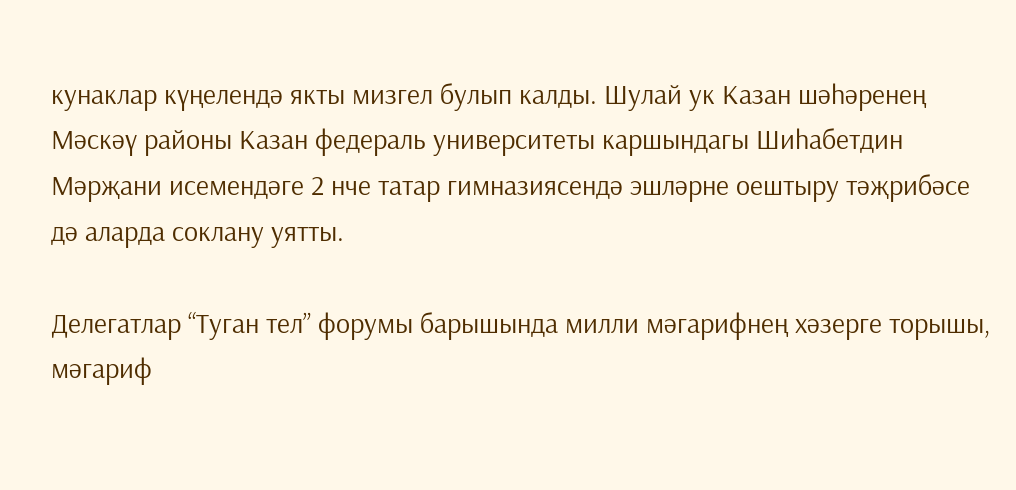кунаклар күңелендә якты мизгел булып калды. Шулай ук Казан шәһәренең Мәскәү районы Казан федераль университеты каршындагы Шиһабетдин Мәрҗани исемендәге 2 нче татар гимназиясендә эшләрне оештыру тәҗрибәсе дә аларда соклану уятты.

Делегатлар “Туган тел” форумы барышында милли мәгарифнең хәзерге торышы, мәгариф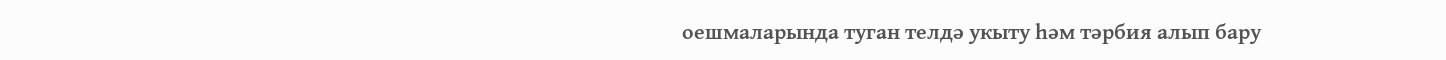оешмаларында туган телдә укыту һәм тәрбия алып бару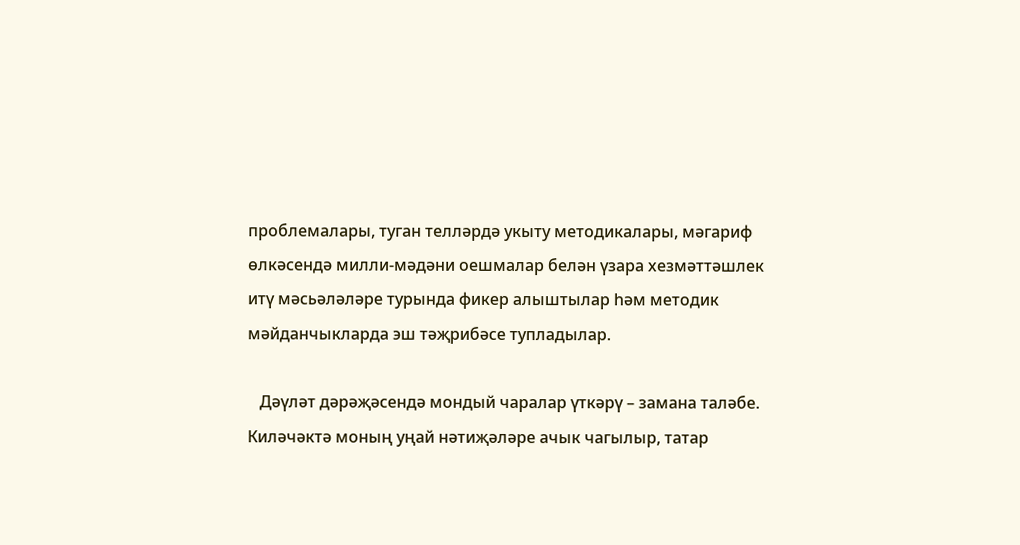проблемалары, туган телләрдә укыту методикалары, мәгариф өлкәсендә милли-мәдәни оешмалар белән үзара хезмәттәшлек итү мәсьәләләре турында фикер алыштылар һәм методик мәйданчыкларда эш тәҗрибәсе тупладылар.

   Дәүләт дәрәҗәсендә мондый чаралар үткәрү – замана таләбе. Киләчәктә моның уңай нәтиҗәләре ачык чагылыр, татар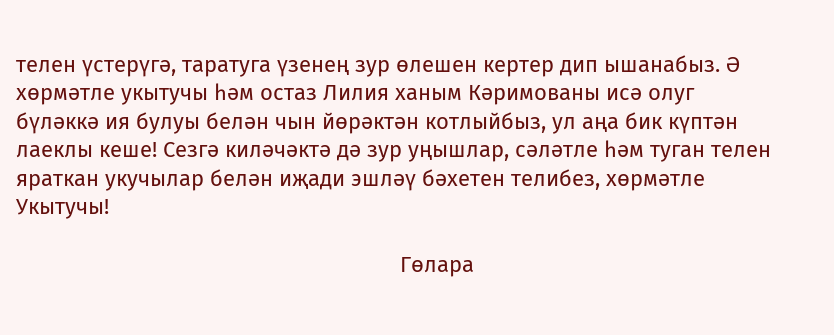телен үстерүгә, таратуга үзенең зур өлешен кертер дип ышанабыз. Ә хөрмәтле укытучы һәм остаз Лилия ханым Кәримованы исә олуг бүләккә ия булуы белән чын йөрәктән котлыйбыз, ул аңа бик күптән лаеклы кеше! Сезгә киләчәктә дә зур уңышлар, сәләтле һәм туган телен яраткан укучылар белән иҗади эшләү бәхетен телибез, хөрмәтле Укытучы!

                                                                Гөлара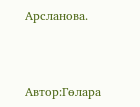Арсланова.



Автор:Гөлара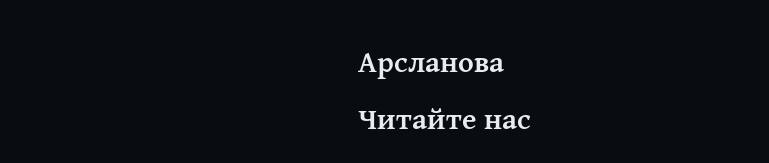Арсланова
Читайте нас